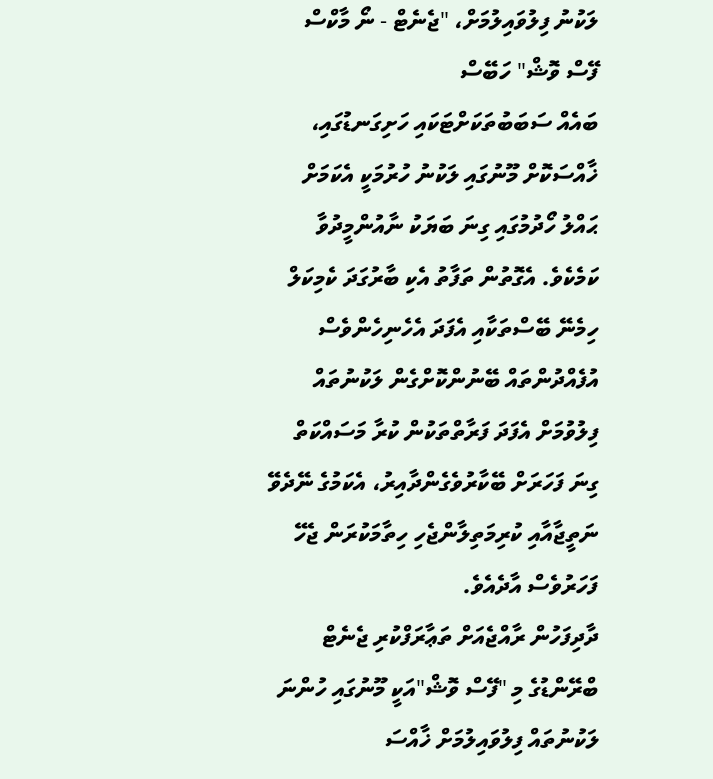ލަކުނު ފިލުވައިލުމަށް، "ޖެނެޓް - ނޯ މާކްސް ފޭސް ވޮޝް" ހަބޭސް
ބައެއް ސަބަބުތަކަށްޓަކައި ހަށިގަނޑުގައި، ޚާއްސަކޮށް މޫނުގައި ލަކުނު ހުރުމަކީ އެކަމަށް ޙައްލު ހޯދުމުގައި ގިނަ ބަޔަކު ނާއުންމީދުވާ ކަމެކެވެ. އެގޮތުން ތަފާތު އެކި ބާރުގަދަ ކެމިކަލް ހިމެނޭ ބޭސްތަކާއި އެފަދަ އެހެނިހެންވެސް އުފެއްދުންތައް ބޭނުންކޮށްގެން ލަކުނުތައް ފިލުވުމަށް އެފަދަ ފަރާތްތަކުން ކުރާ މަސައްކަތް ގިނަ ފަހަރަށް ބޭކާރުވެގެންދާއިރު، އެކަމުގެ ނޭދެވޭ ނަތީޖާއާއި ކުރިމަތިލާންޖެހި ހިތާމަކުރަން ޖެހޭ ފަހަރުވެސް އާދެއެވެ.
ދާދިފަހުން ރާއްޖެއަށް ތަޢާރަފްކުރި ޖެނެޓް ބްރޭންޑުގެ މި "ފޭސް ވޮޝް"އަކީ މޫނުގައި ހުންނަ ލަކުނުތައް ފިލުވައިލުމަށް ޚާއްސަ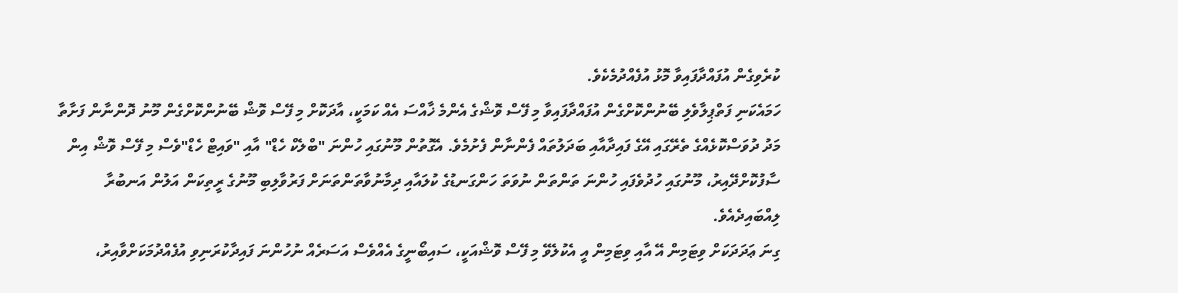ކުރެވިގެން އުފައްދާފައިވާ މޮޅު އުފެއްދުމެކެވެ.
ހަމައެކަނި ފަތްޕިލާވެލި ބޭނުންކޮށްގެން އުފައްދާފައިވާ މި ފޭސް ވޮޝްގެ އެންމެ ޚާއްސަ އެއް ކަމަކީ، އާދަކޮށް މި ފޭސް ވޮޝް ބޭނުންކޮށްގެން މޫނު ދޮންނާން ފަށާތާ މަދު ދުވަސްކޮޅެއްގެ ތެރޭގައި އޭގެ ފައިދާއާއި ބަދަލުތައް ފެންނާން ފެށުމެވެ. އެގޮތުން މޫނުގައި ހުންނަ "ބްލެކް ހެޑް" އާއި "ވައިޓް ހެޑް"ވެސް މި ފޭސް ވޮޝް އިން ސާފުކޮށްދޭއިރު، މޫނުގައި ހުދުވެފައި ހުންނަ ތަންތަން ނުވަތަ ހަންގަނޑުގެ ކުލައާއި ދިމާނުވާތަންތަނަށް ފަރުވާލިބި މޫނުގެ ރީތިކަން އަލުން އަނބުރާ ލިއްބައިދެއެވެ.
ގިނަ ޢަދަދަކަށް ވިޓަމިން އޭ އާއި ވިޓަމިން އީ އެކުލެވޭ މި ފޭސް ވޮޝްއަކީ، ސައިބޯނީގެ އެއްވެސް އަސަރެއް ނުހުންނަ ފައިދާކުރަނިވި އުފެއްދުމަކަށްވާއިރު،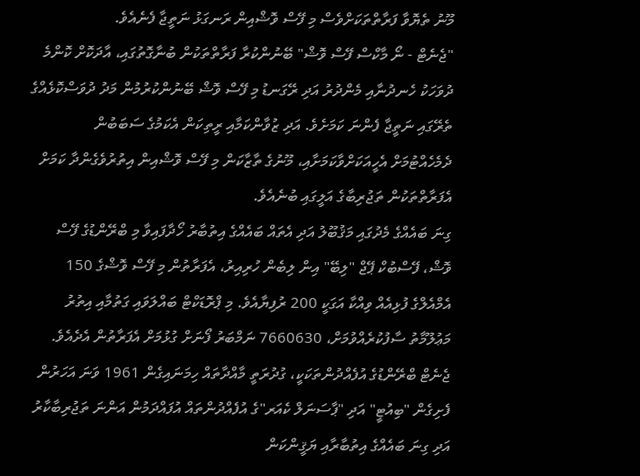މޫނު ތެޔޮވާ ފަރާތްތަކަށްވެސް މި ފޭސް ވޮޝްއިން ރަނގަޅު ނަތީޖާ ފެނެއެވެ.
"ޖެނެޓް - ނޯ މާކްސް ފޭސް ވޮޝް" ބޭނުންކުރާ ފަރާތްތަކުން ބުނާގޮތުގައި، އާދަކޮށް ކޮންމެ ދުވަހަކު ހެނދުނާއި މެންދުރު އަދި ރޭގަނޑު މި ފޭސް ވޮޝް ބޭނުންކުރުމުން މަދު ދުވަސްކޮޅެއްގެ ތެރޭގައި ނަތީޖާ ފެންނަ ކަމަށެވެ. އަދި ޒުވާންކަމާއި ރީތިކަން އެކަމުގެ ސަބަބުން ދެމެހެއްޓުމަށް އެހީއަކަށްވާކަމަށާއި، މޫނުގެ ތާޒާކަން މި ފޭސް ވޮޝްއިން އިތުރުވެގެންދާ ކަމަށް އެފަރާތްތަކުން ތަޖުރިބާގެ އަލީގައި ބުނެއެވެ.
ގިނަ ބައެއްގެ މެދުގައި މަޤުބޫލު އަދި އެތައް ބައެއްގެ އިތުބާރު ހޯދާފައިވާ މި ބްރޭންޑުގެ ފޭސް ވޮޝް، ފޭސްބުކް ޕޭޖް "ލިބޭ" އިން ލިބެން ހުރިއިރު، އެފަރާތުން މި ފޭސް ވޮޝްގެ 150 އެމްއެލްގެ ފުޅިއެއް ވިއްކާ އަގަކީ 200 ރުފިޔާއެވެ. މި ޕްރޮޑަކްޓް ބައްލަވައި ގަތުމާއި އިތުރު މަޢުލޫމާތު ސާފުކުރެއްވުމަށް، 7660630 ނަމްބަރު ފޯނަށް ގުޅުމަށް އެފަރާތުން އެދެއެވެ.
ޖެނެޓް ބްރޭންޑުގެ އުފެއްދުންތަކަކީ، ގުދުރަތީ މާއްދާތައް ހިމަނައިގެން 1961 ވަނަ އަހަރުން ފެށިގެން "ބިއުޓީ" އަދި "ޕާސަނަލް ކެއަރ"ގެ އުފެއްދުންތައް އުފައްދަމުން އަންނަ ތަޖުރިބާކާރު އަދި ގިނަ ބައެއްގެ އިތުބާރާއި ޔަޤީންކަން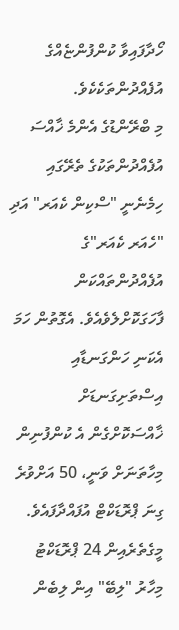ހޯދާފައިވާ ކުންފުންޏެއްގެ އުފެއްދުންތަކެކެވެ.
މި ބްރޭންޑުގެ އެންމެ ޚާއްސަ އުފެއްދުންތަކުގެ ތެރޭގައި ހިމެނެނީ "ސްކިން ކެއަރ" އަދި "ހެއަރ ކެއަރ"ގެ އުފެއްދުންތައްކަން ފާހަގަކޮށްލެވެއެވެ. އެގޮތުން ހަމަ އެކަނި ހަންގަނޑާއި އިސްތަށިގަނޑަށް ޚާއްސަކޮށްގެން އެ ކުންފުނިން މިހާތަނަށް ވަނީ، 50 އަށްވުރެ ގިނަ ޕްރޮޑަކްޓް އުފައްދާފައެވެ. މީގެތެރެއިން 24 ޕްރޮޑަކްޓު މިހާރު "ލިބޭ" އިން ލިބެން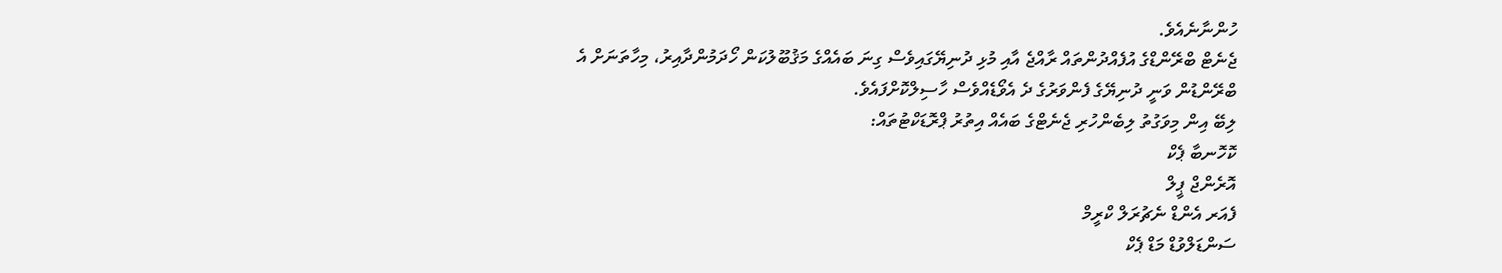ހުންނާނެއެވެ.
ޖެނެޓް ބްރޭންޑްގެ އުފެއްދުންތައް ރާއްޖެ އާއި މުޅި ދުނިޔޭގައިވެސް ގިނަ ބައެއްގެ މަޤުބޫލުކަން ހޯދަމުންދާއިރު، މިހާތަނަށް އެ ބްރޭންޑުން ވަނީ ދުނިޔޭގެ ފެންވަރުގެ ދެ އެވޯޑެއްވެސް ހާސިލްކޮށްފައެވެ.
ލިބޭ އިން މިވަގުތު ލިބެންހުރި ޖެނެޓްގެ ބައެއް އިތުރު ޕްރޮޑަކްޓުތައް:
ކޮހޮނބާ ޕެކް
އޮރެންޖް ޕީލް
ފެއަރ އެންޑް ނެޗުރަލް ކްރީމް
ސަންޑަލްވުޑް މަޑް ޕެކް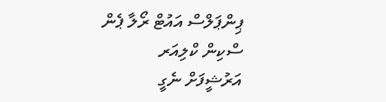ޕިންޕަލްސް އައުޓް ރޯލާ ޕެން
ސްކިން ކްލިއަރ
އަރުޝީފަށް ނެގީ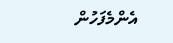އެންމެފަހުން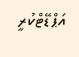އަޕްޑޭޓްކުރީ